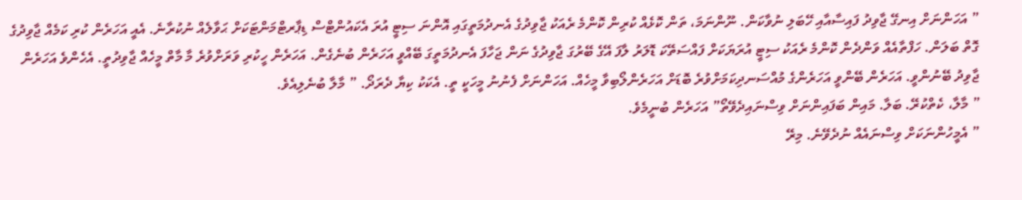” އަހަންނަށް އިނގޭ ޖާވިދު ފައިސާއާއި ހޭބަލި ނުވާކަން. ނޫންނަމަ، ތަން ކޮޅެއް ކުރިން ކޮންމެ ރެއަކު ޖާވިދުގެ އެނދުމަތީގައި އޮންނަ ސިޓީ އުރަ އެކައުންޓްސް ޑިޕާރޓްމަންޓަކަށް ޙަވާލެއް ނުކުރާނެ. އެއީ އަހަރެން ކުރި ކަމެއް ޖާވިދުގެ ގޮތް ބަލަން. ހަފްތާއެއް ވަންދެން ކޮންމެ ރެއަކު ސިޓީ އުރަޔަކަށް ފައްސަތޭކަ ޑޮލަރު ލާފަ އޭގެ ބޭރުގަ ޖާވިދުގެ ނަން ޖަހާފަ އެނދުމަތީގަ ބޭއްވީ އަހަރެން ބުނެގެން. އަހަރެން ހީކުރި ވަރަށްވުރެ މާ މާތް މީހެއް ޖާވިދުތީ. އެހެންވެ އަހަރެން ޖާވިދު ބޭނުންވީ. އަހަރެން ބޭންވީ އަހަރެންގެ މުއްސަނދިކަމަށްވުރެ ބޮޑަށް އަހަރެންލޯބިވާ މީހެއް. އަހަންނަށް ފެނުނު މީހަކީ ތީ. އެކަކު ކިޔާ ދެރަދޯ. ” މާލާ ބުނެލިއެވެ.
” މާލާ، ކެތްކުރޭ. ބަލާ. މައިން ބަފައިންނަށް ވިސްނައިދެވޭތޯ” އަހަރެން ބުނީމެވެ.
” އެމީހުންނަކަށް ވިސްނައެއް ނުދެވޭނެ. މިރޭ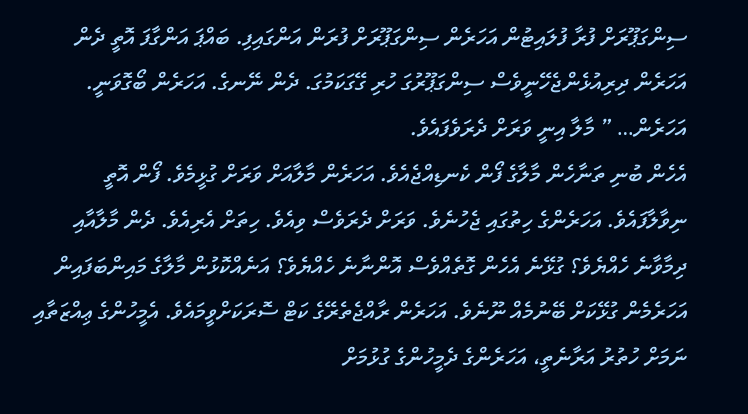ސިންގަޕޫރަށް ފުރާ ފުލައިޓުން އަހަރެން ސިންގަޕޫރަށް ފުރަން އަންގައިފި. ބައްޕަ އަންގާފަ އޮތީ ދެން އަހަރެން ދިރިއުޅެންޖެހޭނީވެސް ސިންގަޕޫރުގަ ހުރި ގޭގަކަމުގަ. ދެން ނޭނގެ. އަހަރެން ބޯގޮވަނީ. އަހަރެން… ” މާލާ އިނީ ވަރަށް ދެރަވެފައެވެ.
އެހެން ބުނި ތަނާހެން މާލާގެ ފޯން ކެނޑިއްޖެއެވެ. އަހަރެން މާލާއަށް ވަރަށް ގުޅީމެވެ. ފޯން އޮތީ ނިވާލާފައެވެ. އަހަރެންގެ ހިތުގައި ޖެހުނެވެ. ވަރަށް ދެރަވެސް ވިއެވެ. ހިތަށް އެރިއެވެ. ދެން މާލާއާއި ދިމާވާނެ ހެއްޔެވެ؟ ގުޅޭނެ އެހެން ގޮތެއްވެސް އޮންނާނެ ހެއްޔެވެ؟ އަނެއްކޮޅުން މާލާގެ މައިންބަފައިން އަހަރެމެން ގުޅޭކަށް ބޭނުމެއް ނޫނެވެ. އަހަރެން ރާއްޖެތެރޭގެ ކަޓް ސޮރަކަށްވީމައެވެ. އެމީހުންގެ ޢިއްޒަތާއި ނަމަށް ހުތުރު އަރާނެތީ، އަހަރެންގެ ދެމީހުންގެ ގުޅުމަށް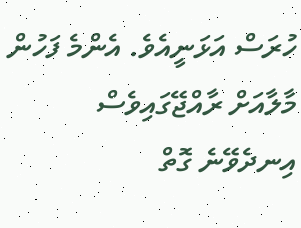ހުރަސް އަޅަނީއެވެ. އެންމެ ފަހުން މާލާއަށް ރާއްޖޭގައިވެސް އިނދެވޭނެ ގޮތް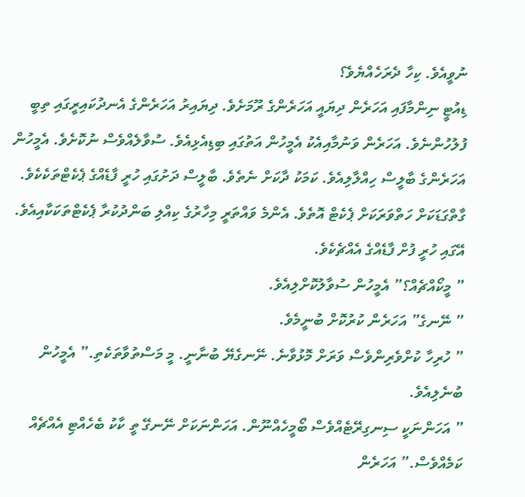ނުވީއެވެ. ކިހާ ދެރަހެއްޔެވެ؟
ޑިއުޓީ ނިންމާފައި އަހަރެން ދިޔައީ އަހަރެންގެ ރޫމަށެވެ. ދިޔައިރު އަހަރެންގެ އެނދުކައިރީގައި ތިބީ ފުލުހުންނެވެ. އަހަރެން ވަނުމާއިއެކު އެމީހުން އަތުގައި ބިޑިއެޅިއެވެ. ސުވާލެއްވެސް ނުކޮށެވެ. އެމީހުން އަހަރެންގެ ބާލީސް ހިއްލާލިއެވެ. ކަމަކު ދާކަށް ނެތެވެ. ބާލީސް ދަށުގައި ހުރީ ފާޑެއްގެ ޕެކެޓްތަކެކެވެ. ގާތްގަޑަކަށް ހަތްވަރަކަށް ޕެކެޓް އޮތެވެ. އެންމެ ވައްތަރީ މިހާރުގެ ކިއްލި ބަންދުކުރާ ޕެކެޓްތަކަކާއިއެވެ. އޭގައި ހުރީ ފުށް ފާޑެއްގެ އެއްޗެކެވެ.
” މީކޯއްޗެއް؟” އެމީހުން ސުވާލުކޮށްލިއެވެ.
” ނޭނގެ” އަހަރެން ކުރުކޮށް ބުނީމެވެ.
” ހުރިހާ ކުށްވެރިންވެސް ވަރަށް މޮޅުވާނެ. ނޭނގެޔޭ ބުނާނީ. މީ މަސްތުވާތަކެތި.” އެމީހުން ބުނެލިއެވެ.
” އަހަންނަކީ ސިނގިރޭޓެއްވެސް ބޯމީހެއްނޫން. އަހަންނަކަށް ނޭނގޭ ތީ ކާކު ބެހެއްޓި އެއްޗެއް ކަމެއްވެސް.” އަހަރެން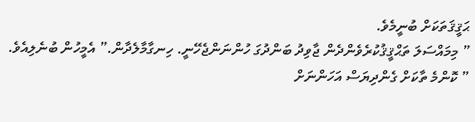ޙަޤީޤަތަކަށް ބުނީމެވެ.
” މިމައްސަލަ ތަޙްޤީޤުކުރެވެންދެން ޖާވިދު ބަންދުގަ ހުންނަންޖެހޭނީ. ހިނގާމާލެދާން.” އެމީހުން ބުނެލިއެވެ.
” ކޮންމެ ތާކަށް ގެންދިޔަސް އަހަންނަށް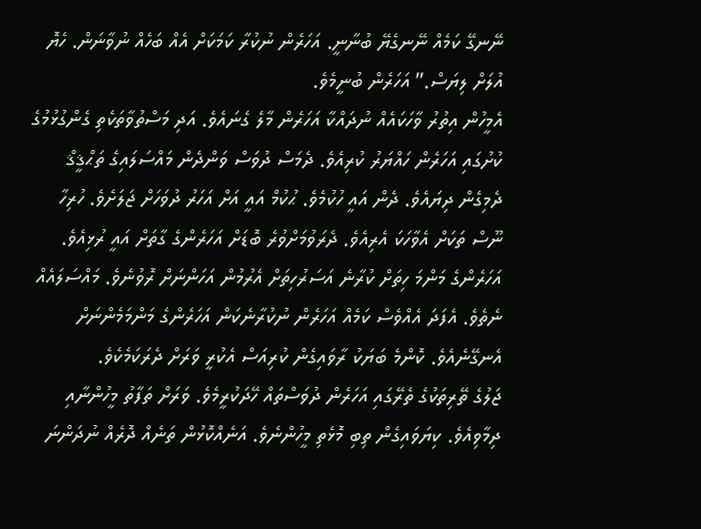ނޭނގޭ ކަމެއް ނޭނގެޔޭ ބުނާނީ. އަހަރެން ނުކުރާ ކަމަކަށް އެއް ބަހެއް ނުވާނަން. ހެޔޮ އުލަށް ލިޔަސް.” އަހަރެން ބުނީމެވެ.
އެމީހުން އިތުރު ވާހަކައެއް ނުދައްކާ އަހަރެން މާލެ ގެނައެވެ. އަދި މަސްތުވާތަކެތި ގެންގުޅުމުގެ ކުށުގައި އަހަރެން ހައްޔަރު ކުރިއެވެ. ދެމަސް ދުވަސް ވަންދެން މައްސަލައިގެ ތަޙްޤީޤް ދެމިގެން ދިޔައެވެ. ދެން އައީ ހުކުމެވެ. ޙުކުމް އައީ އަށް އަހަރު ދުވަހަށް ޖަލަށެވެ. ހުރިހާ ނޫސް ތަކަށް އެވާހަކަ އެރިއެވެ. ދެރަވުމަށްވުރެ ބޮޑަށް އަހަރެންގެ ގާތަށް އައީ ރުޅިއެވެ. އަހަރެންގެ މަންމަ ހިތަށް ކުރާނެ އަސަރުހިތަށް އެރުމުން އަހަންނަށް ރޮވުނެވެ. މައްސަލައެއް ނެތެވެ. އެފަދަ އެއްވެސް ކަމެއް އަހަރެން ނުކުރާނެކަން އަހަރެންގެ މަންމަމެންނަށް އެނގޭނެއެވެ. ކޮންމެ ބަޔަކު ރާވައިގެން ކުރިއަސް އެކުރީ ވަރަށް ދެރަކަމެކެވެ.
ޖަލުގެ ތޭރިތަކުގެ ތެރޭގައި އަހަރެން ދުވަސްތައް ހޭދަކުރީމެވެ. ވަރަށް ތަފާތު މީހުންނާއި ދިމާވިއެވެ. ކިޔަވައިގެން ތިބި މޮޅެތި މީހުންނެވެ. އަނެއްކޮޅުން ތަނެއް ދޮރެއް ނުދަންނަ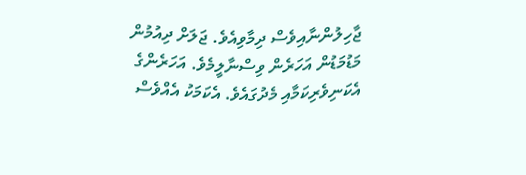ޖާހިލުންނާއިވެސް ދިމާވިއެވެ. ޖަލަށް ދިއުމުން މަޑުމަޑުން އަހަރެން ވިސްނާލީމެވެ. އަހަރެންގެ އެކަނިވެރިކަމާއި މެދުގައެވެ. އެކަމަކު އެއްވެސް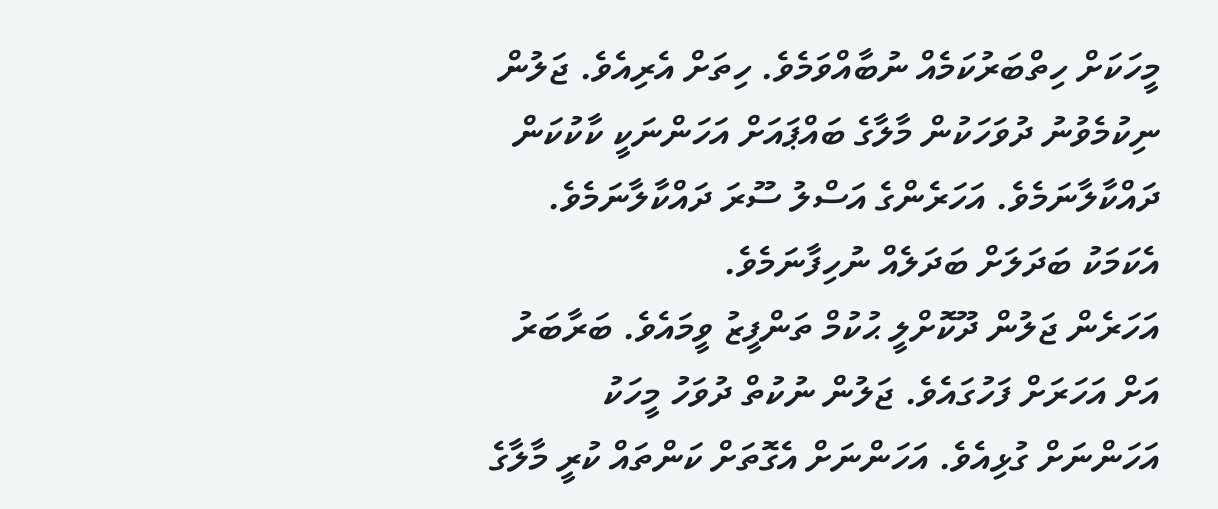މީހަކަށް ހިތްބަރުކަމެއް ނުބާއްވަމެވެ. ހިތަށް އެރިއެވެ. ޖަލުން ނިކުމެވުނު ދުވަހަކުން މާލާގެ ބައްޕައަށް އަހަންނަކީ ކާކުކަން ދައްކާލާނަމެވެ. އަހަރެންގެ އަސްލު ސޫރަ ދައްކާލާނަމެވެ. އެކަމަކު ބަދަލަށް ބަދަލެއް ނުހިފާނަމެވެ.
އަހަރެން ޖަލުން ދޫކޮށްލީ ޙުކުމް ތަންފީޒު ވީމައެވެ. ބަރާބަރު އަށް އަހަރަށް ފަހުގައެވެ. ޖަލުން ނުކުތް ދުވަހު މީހަކު އަހަންނަށް ގުޅިއެވެ. އަހަންނަށް އެގޮތަށް ކަންތައް ކުރީ މާލާގެ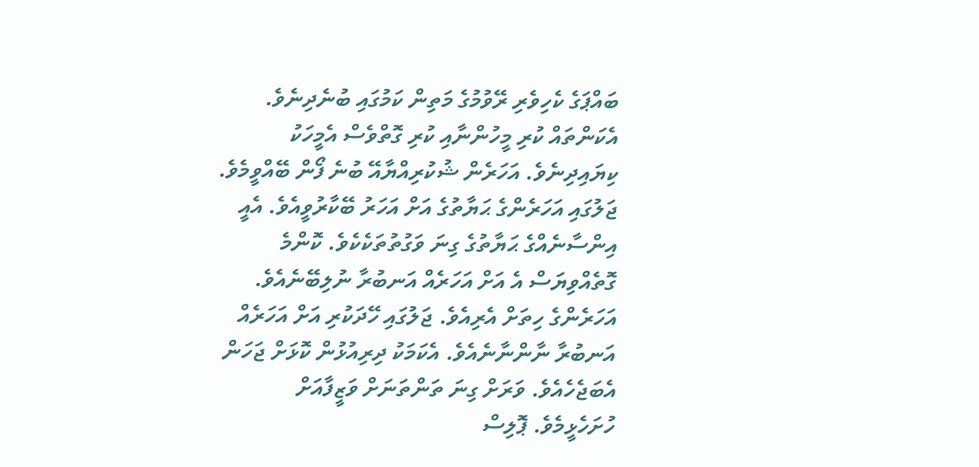ބައްޕަގެ ކެހިވެރި ރޭވުމުގެ މަތިން ކަމުގައި ބުނެދިނެވެ. އެކަންތައް ކުރި މީހުންނާއި ކުރި ގޮތްވެސް އެމީހަކު ކިޔައިދިނެވެ. އަހަރެން ޝުކުރިއްޔާއޭ ބުނެ ފޯން ބޭއްވީމެވެ. ޖަލުގައި އަހަރެންގެ ޙަޔާތުގެ އަށް އަހަރު ބޭކާރުވީއެވެ. އެއީ އިންސާނެއްގެ ޙަޔާތުގެ ގިނަ ވަގުތުތަކެކެވެ. ކޮންމެ ގޮތެއްވިޔަސް އެ އަށް އަހަރެއް އަނބުރާ ނުލިބޭނެއެވެ.
އަހަރެންގެ ހިތަށް އެރިއެވެ. ޖަލުގައި ހޭދަކުރި އަށް އަހަރެއް އަނބުރާ ނާންނާނެއެވެ. އެކަމަކު ދިރިއުޅުން ކޮޅަށް ޖަހަން އެބަޖެހެއެވެ. ވަރަށް ގިނަ ތަންތަނަށް ވަޒީފާއަށް ހުށަހެޅީމެވެ. ޕޮލިސް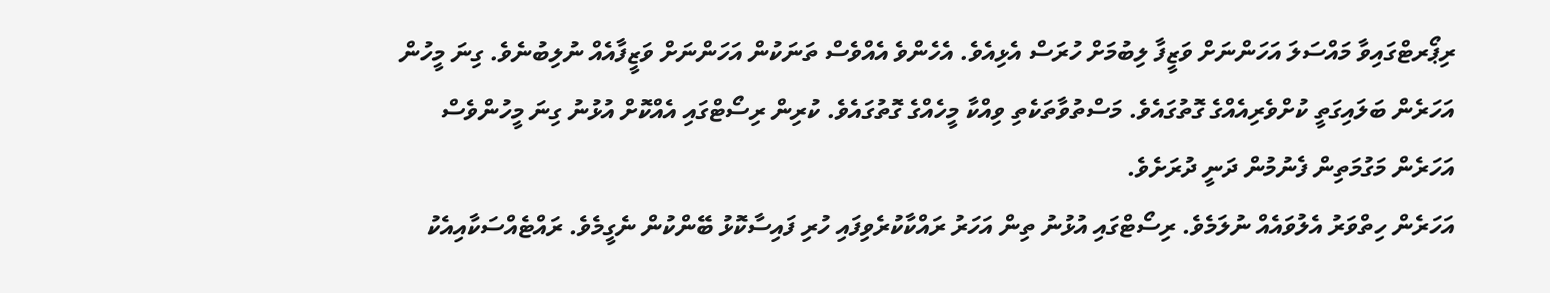ރިޕޯރޓްގައިވާ މައްސަލަ އަހަންނަށް ވަޒީފާ ލިބުމަށް ހުރަސް އެޅިއެވެ. އެހެންވެ އެއްވެސް ތަނަކުން އަހަންނަށް ވަޒީފާއެއް ނުލިބުނެވެ. ގިނަ މީހުން އަހަރެން ބަލައިގަތީ ކުށްވެރިއެއްގެ ގޮތުގައެވެ. މަސްތުވާތަކެތި ވިއްކާ މީހެއްގެ ގޮތުގައެވެ. ކުރިން ރިސޯޓްގައި އެއްކޮށް އުޅުނު ގިނަ މީހުންވެސް އަހަރެން މަގުމަތިން ފެނުމުން ދަނީ ދުރަށެވެ.
އަހަރެން ހިތްވަރު އެލުވައެއް ނުލަމެވެ. ރިސޯޓްގައި އުޅުނު ތިން އަހަރު ރައްކާކުރެވިފައި ހުރި ފައިސާކޮޅު ބޭންކުން ނެގީމެވެ. ރައްޓެއްސަކާއިއެކު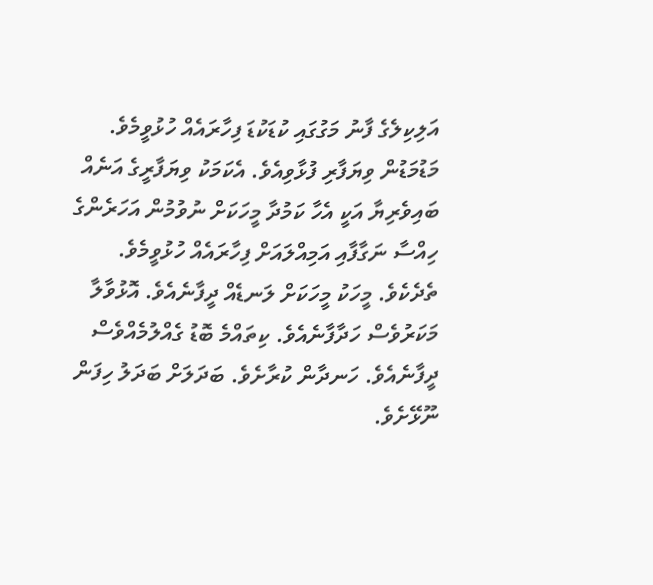އަލިކިލެގެ ފާނު މަގުގައި ކުޑަކުޑަ ފިހާރައެއް ހުޅުވީމެވެ. މަޑުމަޑުން ވިޔަފާރި ފުޅާވިއެވެ. އެކަމަކު ވިޔަފާރީގެ އަނެއް ބައިވެރިޔާ އަކީ އެހާ ކަމުދާ މީހަކަށް ނުވުމުން އަހަރެންގެ ހިއްސާ ނަގާފާއި އަމިއްލައަށް ފިހާރައެއް ހުޅުވީމެވެ.
ތެދެކެވެ. މީހަކު މީހަކަށް ލަނޑެއް ދީފާނެއެވެ. އޮޅުވާލާ މަކަރުވެސް ހަދާފާނެއެވެ. ކިތައްމެ ބޮޑު ގެއްލުމެއްވެސް ދީފާނެއެވެ. ހަނދާން ކުރާށެވެ. ބަދަލަށް ބަދަލު ހިފަން ނޫޅޭށެވެ.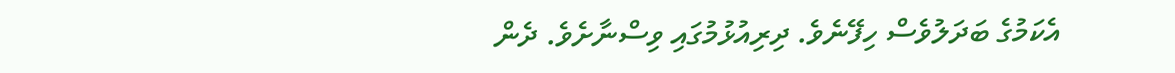އެކަމުގެ ބަދަލުވެސް ހިފޭނެވެ. ދިރިއުޅުމުގައި ވިސްނާށެވެ. ދެން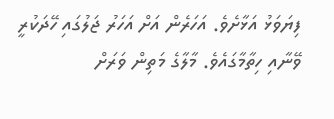ފިޔަވަޅު އަޅާށެވެ. އަހަރެން އަށް އަހަރު ޖަލުގައި ހޭދަކުރީ ވޭނާއި ހިތާމާގައެވެ. މާލާގެ މަތިން ވަރަށް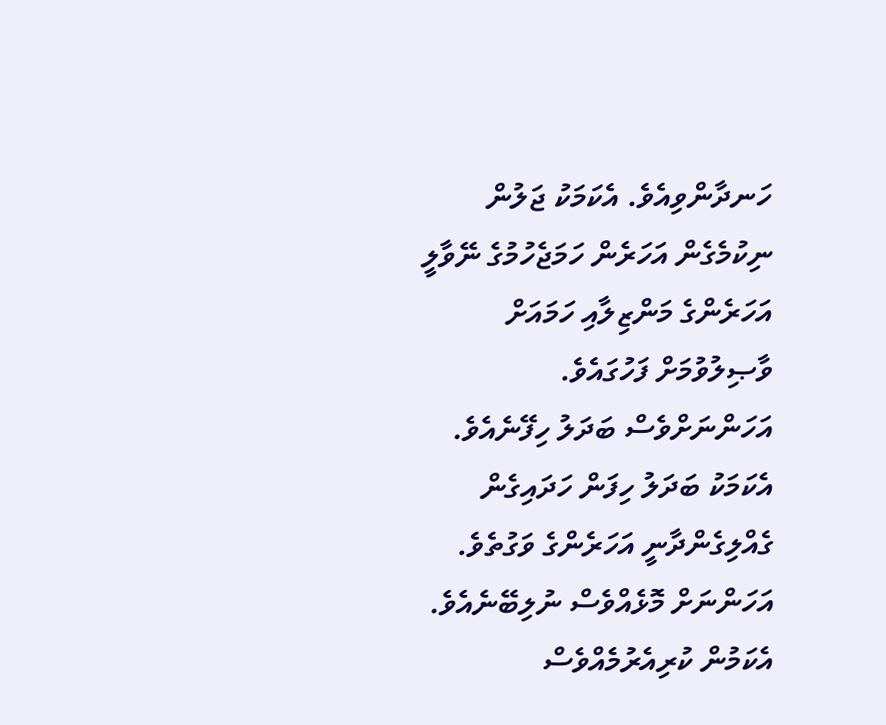ހަނދާންވިއެވެ. އެކަމަކު ޖަލުން ނިކުމެގެން އަހަރެން ހަމަޖެހުމުގެ ނޭވާލީ އަހަރެންގެ މަންޒިލާއި ހަމައަށް ވާޞިލުވުމަށް ފަހުގައެވެ. އަހަންނަށްވެސް ބަދަލު ހިފޭނެއެވެ. އެކަމަކު ބަދަލު ހިފަން ހަދައިގެން ގެއްލިގެންދާނީ އަހަރެންގެ ވަގުތެވެ. އަހަންނަށް މޮޅެއްވެސް ނުލިބޭނެއެވެ. އެކަމުން ކުރިއެރުމެއްވެސް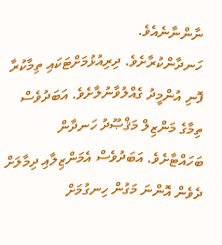ނާންނާނެއެވެ.
ހަނދާންކުރާށެވެ. ދިރިއުޅުމަށްޓަކައި ތިމާކުރާ ފޮނި އުންމީދު ގެއްލުވާނުލާށެވެ. އަބަދުވެސް ތިމާގެ މަންޒިލް މަޤްޞޫދު ހަނދާން ބަހައްޓާށެވެ. އަބަދުވެސް އެމަންޒިލާއި ދިމާލަށް ދެވެން އޮންނަ މަގުން ހިނގުމަށް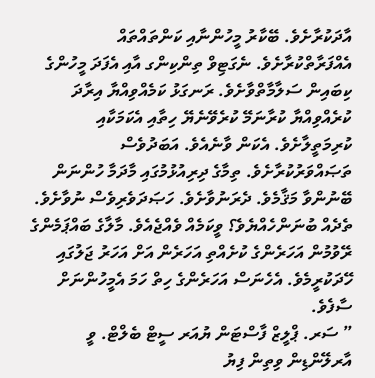އާދަކުރާށެވެ. ބޭކާރު މީހުންނާއި ކަންތައްތައް އެއްފަރާތްކުރާށެވެ. ނެގަޓިވް ތިންކިންގ އާއި އެފަދަ މީހުންގެ ކިބައިން ސަލާމާތްވާށެވެ. ރަނގަޅު ކަމެއްވިއްޔާ އިރާދަ ކުރެއްވިއްޔާ ކުރާނަމޭ ކުރެވޭނެޔޭ ހިތާއި އެކަމަކާއި ކުރިމަތީލާށެވެ. އެކަން ވާނެއެވެ. އަބަދުވެސް ތަޞައްވަރުކުރާށެވެ. ތިމާގެ ދިރިއުޅުމުގައި މާދަމާ ހުންނަން ބޭނުންވާ މަޤާމެވެ. ދެރަނުވާށެވެ. ހަޞަދަވެރިވެސް ނުވާށެވެ. ތެދެއް ބުނަންހެއްޔެވެ؟ ވީކަމެއް ވެއްޖެއެވެ. މާލާގެ ބައްޕަމެންގެ ރޭވުމުން އަހަރެންގެ ކުށެއްތި އަހަރެން އަށް އަހަރު ޖަލުގައި ހޭދަކުރީމެވެ. އެހެނަސް އަހަރެންގެ ހިތް ހަމަ އެމީހުންނަށް ސާފެވެ.
” ސަރ. ޕްލީޒް ފާސްޓަން ޔުއަރ ސީޓް ބެލްޓް. ވީ އާރލޭންޑިން ވިތިން ފިޔު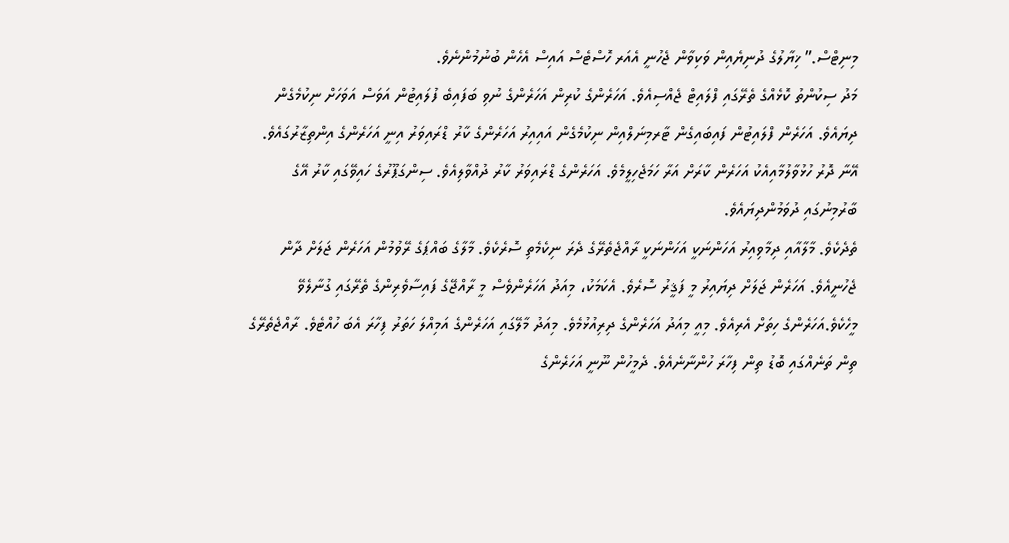މިނިޓްސް.” ޚިޔާލުގެ ދުނިޔެއިން ވަކިވާން ޖެހުނީ އެއަރ ހޮސްޓެސް އައިސް އެހެން ބުނުމުންނެވެ.
މަދު ސިކުންތު ކޮޅެއްގެ ތެރޭގައި ފްލައިޓް ޖެއްސިއެވެ. އަހަރެންގެ ކުރިން އަހަރެންގެ ނުވި ބަފައިބެ ފުލައިޓުން އަވަސް އަވަހަށް ނިކުމެގެން ދިޔައެވެ. އަހަރެން ފްލައިޓުން ފައިބައިގެން ޓާރމިނަލްއިން ނިކުމެގެން އައިއިރު އަހަރެންގެ ކާރު ޑްރައިވަރު އިނީ އަހަރެންގެ އިންތިޒާރުގައެވެ. އޭނާ ދޮރު ހުޅުވާލުމާއިއެކު އަހަރެން ކާރަށް އަރާ ހަމަޖެހިލީމެވެ. އަހަރެންގެ ޑްރައިވަރު ކާރު ދުއްވާލިއެވެ. ސިންގަޕޫރުގެ ހައިވޭގައި ކާރު އޭގެ ބާރުމިނުގައި ދުވަމުންދިޔައެވެ.
ތެދެކެވެ. މާލާއާއި ދިމާވިއިރު އަހަންނަކީ އަހަންނަކީ ރާއްޖެތެރޭގެ ދެރަ ނިކެމެތި ސޮރެކެވެ. މާލާގެ ބައްޕަގެ ރޭވުމުން އަހަރެން ޖަލަށް ދާން ޖެހުނީއެވެ. އަހަރެން ޖަލަށް ދިޔައިރު މީ ފަޤީރު ސޮރެވެ. އެކަމަކު، މިއަދު އަހަރެންވެސް މީ ރާއްޖޭގެ ފައިސާވެރިންގެ ތެރޭގައި ގުނާލެވޭ މީހެކެވެ.އަހަރެންގެ ހިތަށް އެރިއެވެ. މިއީ މިއަދު އަހަރެންގެ ދިރިއުޅުމެވެ. މިއަދު މާލޭގައި އަހަރެންގެ އަމިއްލަ ހަތަރު ފިހާރަ އެބަ ހުއްޓެވެ. ރާއްޖެތެރޭގެ ތިން ތަނެއްގައި ބޮޑު ތިން ފިހާރަ ހުންނާނެއެވެ. ދެމީހުން ނޫނީ އަހަރެންގެ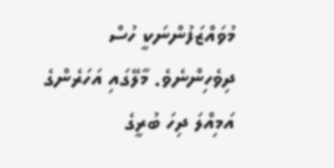މުވައްޒަފުންނަކީ ހުސް ދިވެހިންނެވެ. މާލޭގައި އަހަރެންގެ އަމިއްލަ ދިހަ ބުރީގެ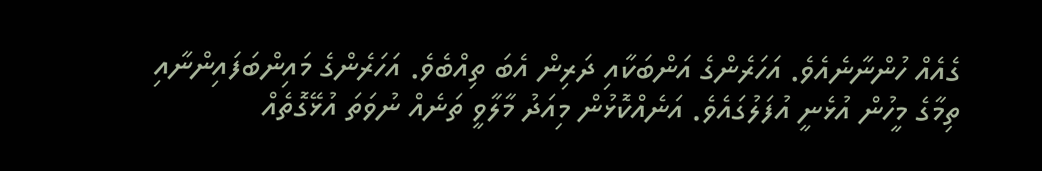ގެއެއް ހުންނާނެއެވެ. އަހަރެންގެ އަންބަކާއި ދަރިން އެބަ ތިއްބެވެ. އަހަރެންގެ މައިންބަފައިންނާއި ތިމާގެ މީހުން އުޅެނީ އުފަލުގައެވެ. އަނެއްކޮޅުން މިއަދު މާލާވީ ތަނެއް ނުވަތަ އުޅޭގޮތެއް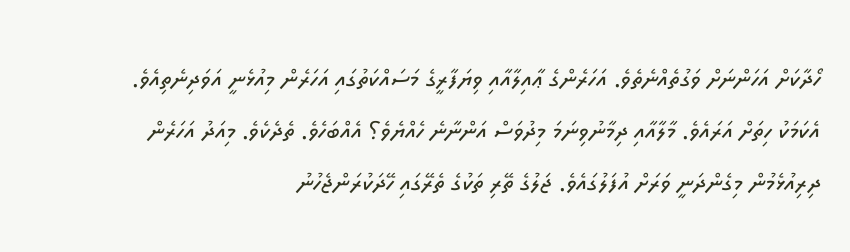ހޯދާކަށް އަހަންނަށް ވަގުތެއްނެތެވެ. އަހަރެންގެ ޢާއިލާއާއި ވިޔަފާރީގެ މަސައްކަތުގައި އަހަރެން މިއުޅެނީ އަވަދިނެތިއެވެ. އެކަމަކު ހިތަށް އަރައެވެ. މާލާއާއި ދިމާނުވިނަމަ މިދުވަސް އަންނާނެ ހެއްޔެވެ؟ އެއްބަހެވެ. ތެދެކެވެ. މިއަދު އަހަރެން ދިރިއުޅެމުން މިގެންދަނީ ވަރަށް އުފަލުގައެވެ. ޖަލުގެ ތޭރި ތަކުގެ ތެރޭގައި ހޭދަކުރަންޖެހުނު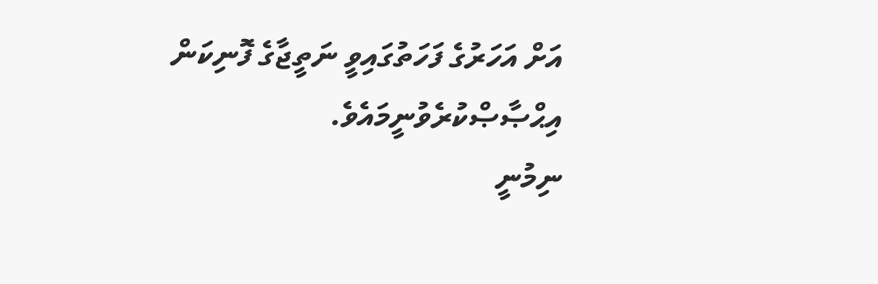އަށް އަހަރުގެ ފަހަތުގައިވީ ނަތީޖާގެ ފޮނިކަން އިޙްޞާޞްކުރެވުނީމައެވެ.
ނިމުނީ